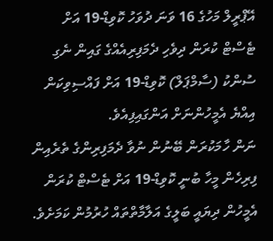އޭޕްރީލް މަހުގެ 16 ވަނަ ދުވަހު ކޮވިޑް-19 އަށް ޓެސްޓް ކުރަން ދިވެހި ދެމަފިރިއެއްގެ ގައިން ނެގި ސުންކު (ސާމްޕަލް) ކޮވިޑް-19 އަށް ފައްސިވިކަން އިއްޔެ އެމީހުންނަށް އަންގައިފިއެވެ.
ނަން ހާމަކުރަން ބޭނުން ނުވާ ދެމަފިރިންގެ ތެރެއިން ފިރިހެން މީހާ ބުނީ ކޮވިޑް-19 އަށް ޓެސްޓް ކުރަން އެމީހުން ދިޔައީ ބަލީގެ އަލާމާތްތައް ހުރުމުން ކަމަށެވެ.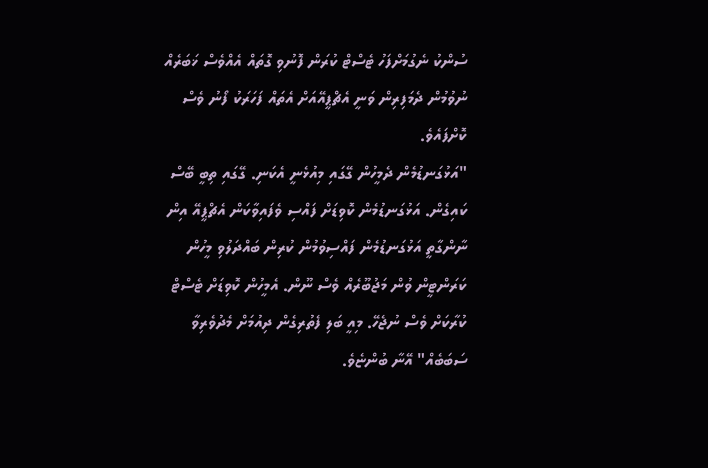ސުންކު ނެގުމަށްފަހު ޓެސްޓް ކުރަން ފޮނުވި ގޮތައް އެއްވެސް ޚަބަރެއް ނުވުމުން ދެމަފިރިން ވަނީ އެޗްޕީއޭއަށް އެތައް ފަހަރަކު ފޯނު ވެސް ކޮށްފައެވެ.
"އަޅުގަނޑުމެން ދެމީހުން ގޭގައި މިއުޅެނީ އެކަނި. ގޭގައި ތިބީ ބޭސް ކައިގެން. އަޅުގަނޑުމެން ކޮވިޑަށް ފައްސި ވެފައިވާކަން އެޗްޕީއޭ އިން ނާންގާތީ އަޅުގަނޑުމެން ފައްސިވުމުން ކުރިން ބައްދަލުވި މީހުން ކަރަންޓީން ވުން މަޖުބޫރެއް ވެސް ނޫން. އެމީހުން ކޮވިޑަށް ޓެސްޓް ކުރާކަށް ވެސް ނުޖެހޭ. މިއީ ބަލި ފެތުރިގެން ދިއުމަށް މެދުވެރިވާ ސަބަބެއް" އޭނާ ބުންޏެވެ.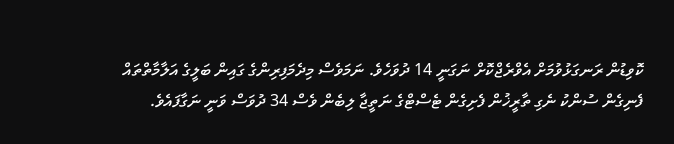ކޮވިޑުން ރަނގަޅުވުމަށް އެވްރެޖްކޮށް ނަގަނީ 14 ދުވަހެވެ. ނަމަވެސް މިދެމަފިރިންގެ ގައިން ބަލީގެ އަލާމާތްތައް ފެނިގެން ސުންކު ނެގި ތާރީޚުން ފެށިގެން ޓެސްޓްގެ ނަތީޖާ ލިބެން ވެސް 34 ދުވަސް ވަނީ ނަގާފައެވެ.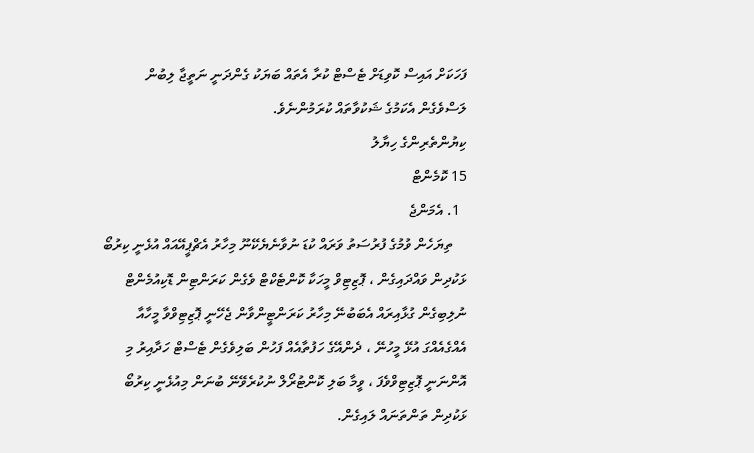ފަހަކަށް އައިސް ކޮވިޑަށް ޓެސްޓް ކުރާ އެތައް ބަޔަކު ގެންދަނީ ނަތީޖާ ލިބުން ލަސްވެގެން އެކަމުގެ ޝަކުވާތައް ކުރަމުންނެވެ.
ކިޔުންތެރިންގެ ހިޔާލު
15 ކޮމެންޓް
  1. އެމަންޖެ
    ތިޔަހެން ވުމުގެ ފުރުސަތު ވަރައް ކުޑަ ނުވާނެޔެކޭނޫ މިހާރު އެޗްޕީއޭއައް އުޅެނީ ކިރުބޯ ޅަކުދިން ވައްދައިގެން ، ޕޮޒިޓިވް މީހަކާ ކޮންޓެކްޓް ވެގެން ކަރަންޓިން ޑޮކިއުމެންޓް ނުލިބިގެން ގުޅާއިރައް އެބަބުނޭ މިހާރު ކަރަންޓީންވާން ޖެހޭނީ ޕޮޒިޓިވްވާ މީހާއާ އެއްގެއެއްގަ އުޅޭ މީހުނޭ ، ދެންއޭގެ ހަފުތާއެއް ފަހުން ބަލިވެގެން ޓެސްޓް ހަދާއިރު މި އޮންނަނީ ޕޮޒިޓިވްވެފަ ، ވީމާ ބަލި ކޮންޓުރޯލް ނުކުރެވޭނޭ ބުނަން މިއުޅެނީ ކިރުބޯ ޅަކުދިން ތަންތަނައް ލައިގެން.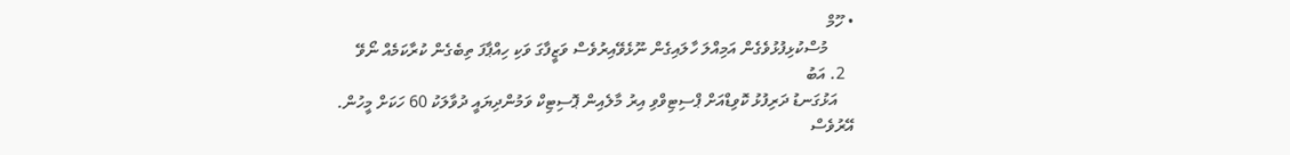• ހޫމް
      މުސްކުޅިފުޅުވެގެން އަމިއްލަ ހާލައިގެން ނޫޅެވޭއިރުވެސް ވަޒީފާގަ ވަކި ހިއްޕާފަ ތިބެގެން ކުރާކަމެއް ނޯވޭ
  2. އަބު
    އަޅުގަނޑު ދަރިފުޅު ކޮވިޑްއަށް ޕްސިޓިވްވި އިރު މާލެއިން ޕޮސިޓިކް ވަމުންދިޔައީ ދުވާލަކު 60 ހަކަށް މީހުން. އޭރުވެސް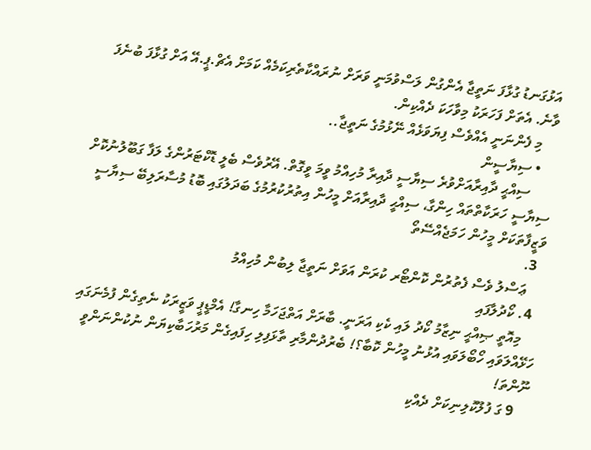އަޅުގަނޑު ގުޅާފަ ނަތީޖާ އެންގުން ލަސްވުމަނީ ވަރަށް ނުރައްކާތެރިކަމެއް ކަމަށް އެޗް.ޕީ.އޭ އަށް ގުޅާފަ ބުނެފަ ވާނެ. އެތަށް ފަހަރަކު މިވާހަކަ ދެއްކިން.
    މި ފެންނަނީ އެއްވެސް ފިޔަވަޅެއް ނޭޅުމުގެ ނަތީޖާ..
    • ސިޔާސީން
      ސިއްޙީ ދާއިރާއަށްވުރެ ސިޔާސީ ދާއިރާ މުހިއްމު ވީމަ ވީގޮތް. އޭރުވެސް ބެލީ ޑޮކްޓަރުންގެ ލަފާ ގަބޫލުނުކޮށް ސިޔާސީ ހަރަކާތްތައް ހިންގާ، ސިއްޙީ ދާއިރާއަށް މީހުން އިތުރުކުރުމުގެ ބަދަލުގައި ބޮޑު މުސާރަލިބޭ ސިޔާސީ ވަޒީފާތަކަށް މީހުން ހަމަޖެއްސޭތޯ
  3.
    ޢަސްލު ވެސް ފެތުރުން ކޮންޓޯރ ކުރަން އަވަށް ނަތީޖާ ލިބުން މުހިއްމު
  4. ކޯދުލާފައި
    މިއޮތީ ޞިއްޙީ ނިޒާމު ކޯދު ލައި ކެކި އަރަނީ. ބާރަށް އަތްޖަހަމާ ހިނގާ! އެމްޑީޕީ ވަޒީރަކު ނެތިގެން ފުމެނަގައި ހަޅޭއްލަވައި ހޯބޯލަވައި އުޅުނު މީހުން ކޮބާ؟! ބެރުދުންމާރި ތާޅަފިލި ހިފައިގެން މަރުހަބާކިޔަން ނުކުންނަންވީ ނޫންތަ!
    9 ގަ ފުލޫކުލިނިކަށް ދެއްކި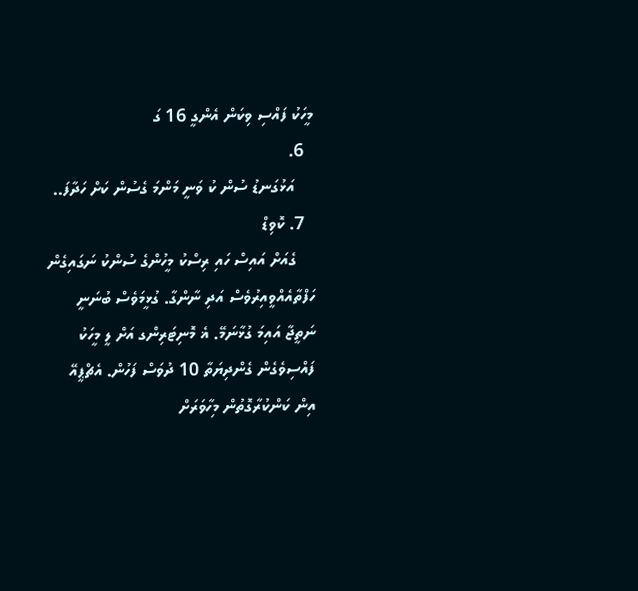މީހަކު ފައްސި ވިކަން އެންގީ 16 ގަ
  6.
    އަޅުގަނޑު ސުން ކު ވަނީ މަންމަ ގެސުން ކަށް ހަދާފަ..
  7. ކޮވިޑް
    ގެއަށް އައިސް ހައި ރިސްކު މީހުންގެ ސުންކު ނަގައިގެން ހަފްތާއެއްވީއިރުވެސް އަދި ނާންގާ. ގުޅީމަވެސް ބުނަނީ ނަތީޖާ އައިމަ ގުޅާނަމޭ. ޣެ މޮނިޓަރިންގ އަށް ލީ މީހަކު ފައްސިވެގެން ގެންދިޔަތާ 10 ދުވަސް ފަހުން. އެޗްޕީއޭ އިން ކަންކުރާގޮތުން މިހާވަރަށް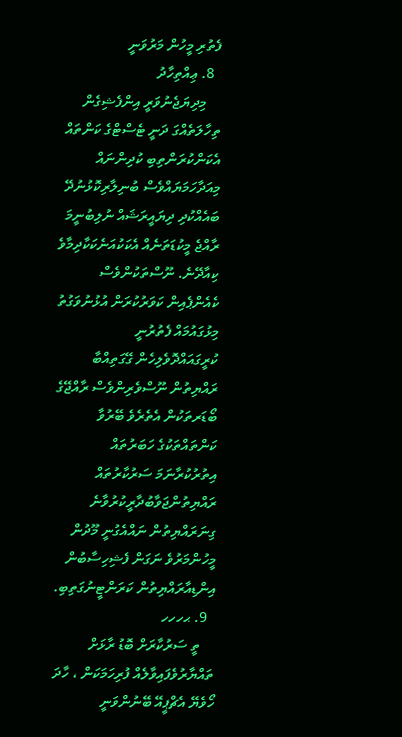ފެތުރި މީހުން މަރުވަނީ
  8. ޢިއްތިހާދު
    މިދިޔަޖެނުވަރީ އިންފެޝިގެން ތިހާލަތެއްގަ ދަނީ ޓެސްޓްގެ ކަންތައް އެކަންކުރަންތިބި ކުދިންނައް މިއަދާހަމަޔައްވެސް ބުނިލާރިކޮޅުނުދޭ ބައެއްކުދި ދިޔައީރަޝައް ނުލިބުނީމަ ރާއްޖެ މީކުޑަތަނެއް އެކަކުއަނެކަކާދިމާވެ ކިއާދޭނެ. ނޫސްތަކުންވެސް ކެއެންޕެއިން ކަވަރުކުރަން އުޅުނުވަގުތު މިޅުގައުމައް ފެތުރުނީ ކުރީގައައްދޮވެލިހެން ގޭގަތިއްބާ ރައްޔިތުން ނޫސްވެރިންވެސް ރާއްޖޭގެ ބޯޑަރތަކުން އެތެރެވެ ބޭރުވާ ކަންތައްތަކުގެ ހަބަރުތައް އިތުރުކުރާނަމަ ސަރުކާރުތައް ރައްޔިތުންޖަވާބުދާރީކުރުވާނެ ގިނަރައްޔިތުން ނައްއެގުނީ މޫދުން މީހުންމަރުވެ ނަގަން ފެޝިހިސާބުން އިންޑިއާރައްޔިތުން ކަރަންޓީނުގަތިބި.
  9. ޙހހހ
    ތީ ސަރުކާރަށް ބޮޑު ރާޅަށް ތައްޔާރުވެފައިވާލެއް ފުރިހަމަކަން ، ހާދަ ހޯވެޔޭ އެޗްޕީއޭ ބޭނުންވަނީ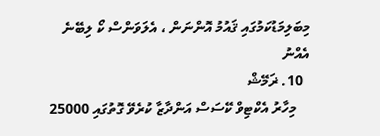މިބަލިމަޑުކަމުގައި ޤައުމު އޮންނަން ، އެލަވަންސް ކޯ ލިބޭނެ އެއްނު
  10. ޜަމޭޝް
    މިހާރު އެކްޓިވް ކޭސަސް އަންދާޒާ ކުރެވޭ ގޮތުގައި 25000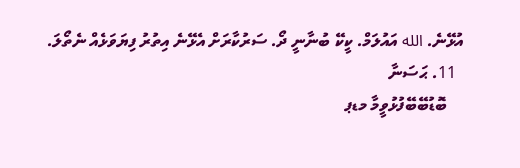އުޅޭނެ. الله އައުލަމް. ކީކޭ ބުނާނީ ދޯ. ސަރުކާރަށް އެޅޭނެ އިތުރު ފިޔަވަޅެއް ނެތޯލަ.
  11. ޙަސަނާ
    ބޮޑުބޭބޭފުޅުވީމާ މޑޕ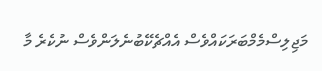މަޖިލިސްމެމްބަރަކައްވެސް އެއްޗެކޭބުނެލަންވެސް ނުކެރެ މާ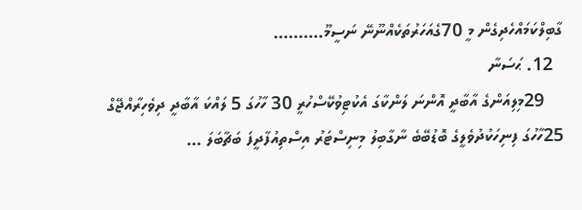ގާބިލްކަމައްހެދިގެން މީ 70ގެއަހަރުތަކެއްނޫނޭ ނަސީމޫ..........
  12. ޙަސަނާ
    29މިލިއަންގެ އާބާދީ އޮންނަ ލަންކާގަ އެކުޓިވުކޭސްހުރީ 30 ހާހުގަ 5 ލައްކަ އާބާދީ ދިވެހިރާއްޖޭގް 25ހާހުގަ ފިނިހަކުދުވެލީގެ ބޮޑުބޭބެ ނާގާބިލު މިނިސްޓަރު އިސްތިއުފާދީފަ ބަޗާބަލަ ...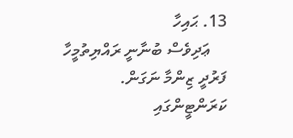13. ޙައިހާ
    ޢަދިވެސް ބުނާނީ ރައްޔިތުމީހާ ފަރުދީ ޒިންމާ ނަގަން. ކަރަންޓީންގައި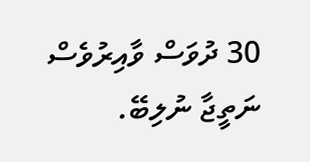30 ދުވަސް ވާއިރުވެސް ނަތީޖާ ނުލިބޭ.